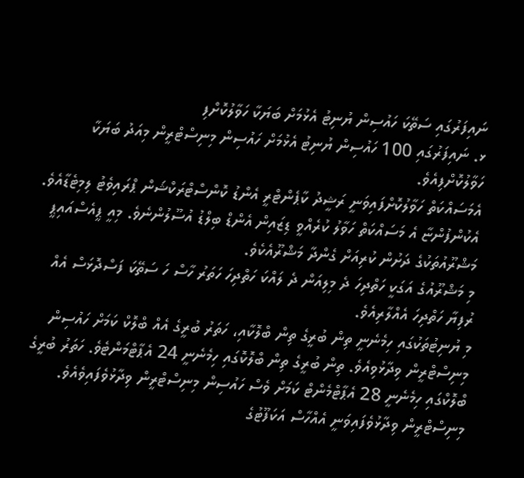ނައިފަރުގައި ސަތޭކަ ހައުސިން ޔުނިޓު އެޅުމަށް ބަޔަކާ ހަވާލުކޮށްފި
ޅ. ނައިފަރުގައި 100 ހައުސިން ޔުނިޓު އެޅުމަށް ހައުސިން މިނިސްޓްރީން މިއަދު ބަޔަކާ ހަވާލުކޮށްފިއެވެ.
އެމަސައްކަތް ހަވާލުކޮށްފައިވަނީ ރަޝީދު ކާޕެންޓްރީ އެންޑު ކޮންސްޓްރަކްޝަން ޕްރައިވެޓު ލިމިޓެޑާއެވެ.
އެކުންފުންޏާ އެ މަސައްކަތް ހަވާލު ކުރެއްވީ ޑިޒައިން އެންޑް ބިލްޑު އުސޫލުންނެވެ. މިއީ ޕީއެސްއައިޕީ މަޝްރޫއުތަކުގެ ދަށުން ކުރިއަށް ގެންދާ މަޝްރޫއެކެވެ.
މި މަޝްރޫއުގެ އަގަކީ ހަތްދިހަ ދެ މިލިއަން ދެ ލައްކަ ހަތްދިހަ ހަތަރު ހާސް ހަ ސަތޭކަ ފަސްދޮޅަސް އެއް ރުފިޔާ ހަތްދިހަ އެއްލާރިއެވެ.
މި ޔުނިޓުތަކުގައި ހިމެނެނީ ތިން ބުރީގެ ތިން ބްލޮކާއި، ހަތަރު ބުރީގެ އެއް ބްލޮކް ކަމަށް ހައުސިން މިނިސްޓްރީން ވިދާޅުވިއެވެ. ތިން ބުރީގެ ތިން ބްލޮކޮގައި ހިމެނެނީ 24 އެޕާޓްމަންޓެވެ. ހަތަރު ބުރީގެ ބްލޮކްގައި ހިމެނެނީ 28 އެޕާޓްމެންޓް ކަމަށް ވެސް ހައުސިން މިނިސްޓްރީން ވިދާޅުވެފައިވެއެވެ.
މިނިސްޓްރީން ވިދާޅުވެފައިވަނީ އެއްހާސް އަކަފޫޓުގެ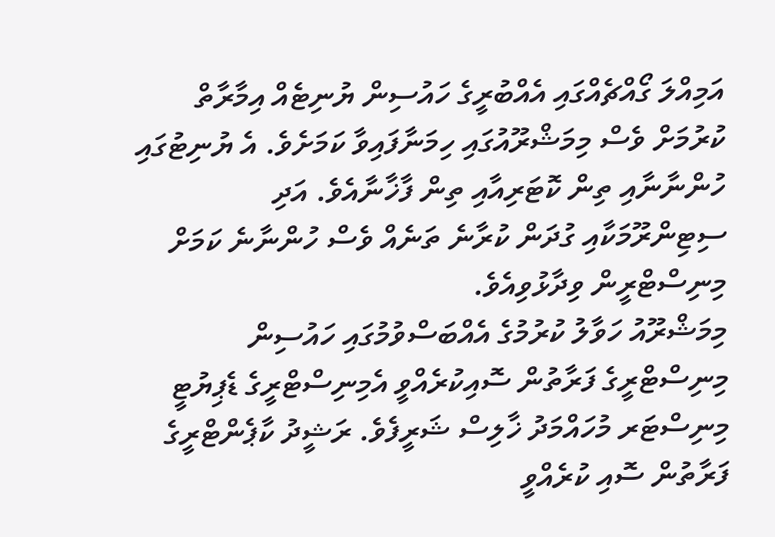އަމިއްލަ ގޯއްޗެއްގައި އެއްބުރީގެ ހައުސިން ޔުނިޓެއް އިމާރާތް ކުރުމަށް ވެސް މިމަޝްރޫއުގައި ހިމަނާފައިވާ ކަމަށެވެ. އެ ޔުނިޓުގައި ހުންނާނާއި ތިން ކޮޓަރިއާއި ތިން ފާޚާނާއެވެ. އަދި ސިޓިންރޫމަކާއި ގުދަން ކުރާނެ ތަނެއް ވެސް ހުންނާނެ ކަމަށް މިނިސްޓްރީން ވިދާޅުވިއެވެ.
މިމަޝްރޫއު ހަވާލު ކުރުމުގެ އެއްބަސްވުމުގައި ހައުސިން މިނިސްޓްރީގެ ފަރާތުން ސޮއިކުރެއްވީ އެމިނިސްޓްރީގެ ޑެޕިޔުޓީ މިނިސްޓަރ މުހައްމަދު ޚާލިސް ޝަރީފެވެ. ރަޝީދު ކާޕެންޓްރީގެ ފަރާތުން ސޮއި ކުރެއްވީ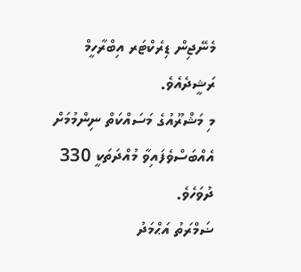މެނޭޖިން ޑިރެކްޓަރ އިބްރާހީމް ރަޝީދެއެވެ.
މި މަޝްރޫއުގެ މަސައްކަތް ނިންމުމަށް އެއްބަސްވެފައިވާ މުއްދަތަކީ 330 ދުވަހެވެ.
ޟަމްރަތު އަޙްމަދު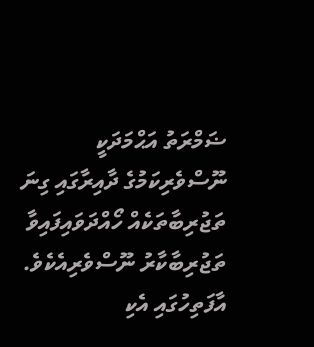ޟަމްރަތު އަޙްމަދަކީ ނޫސްވެރިކަމުގެ ދާއިރާގައި ގިނަ ތަޖުރިބާތަކެއް ހޯއްދަވައިފައިވާ ތަޖުރިބާކާރު ނޫސްވެރިއެކެވެ. އާފަތިހުގައި އެކި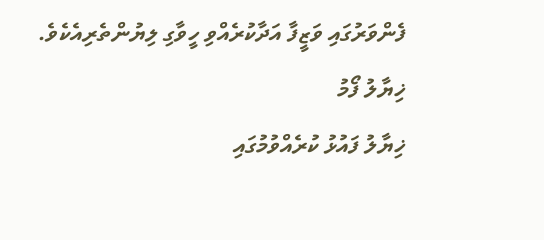ފެންވަރުގައި ވަޒީފާ އަދާކުރެއްވި ހީވާގި ލިޔުންތެރިއެކެވެ.
ޚިޔާލު ފޯމު
ޚިޔާލު ފައުޅު ކުރެއްވުމުގައި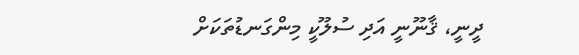ދީނީ، ޤާނޫނީ އަދި ސުލޫކީ މިންގަނޑުތަކަށް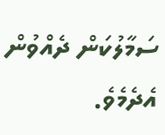ސަމާލުކަން ދެއްވުން އެދެމެވެ.